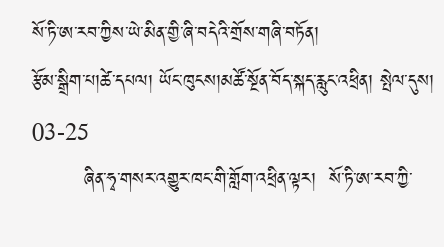སོ་ཏི་ཨ་རབ་ཀྱིས་ཡེ་མིན་གྱི་ཞི་བདེའི་གྲོས་གཞི་བཏོན།
རྩོམ་སྒྲིག་པ།ཚེ་དཔལ། ཡོང་ཁུངས།མཚོ་སྔོན་བོད་སྐད་རླུང་འཕྲིན། སྤེལ་དུས། 03-25
        ཞིན་ཧྭ་གསར་འགྱུར་ཁང་གི་གློག་འཕྲིན་ལྟར།  སོ་ཏི་ཨ་རབ་ཀྱི་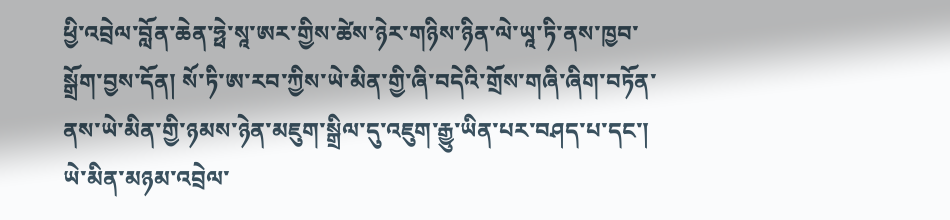ཕྱི་འབྲེལ་བློན་ཆེན་ཧྥེ་སཱ་ཨར་གྱིས་ཚེས་ཉེར་གཉིས་ཉིན་ལེ་ཡཱ་ཏི་ནས་ཁྱབ་སྒྲོག་བྱས་དོན། སོ་ཏི་ཨ་རབ་ཀྱིས་ཡེ་མིན་གྱི་ཞི་བདེའི་གྲོས་གཞི་ཞིག་བཏོན་ནས་ཡེ་མིན་གྱི་ཉམས་ཉེན་མཇུག་སྒྲིལ་དུ་འཇུག་རྒྱུ་ཡིན་པར་བཤད་པ་དང་། ཡེ་མིན་མཉམ་འབྲེལ་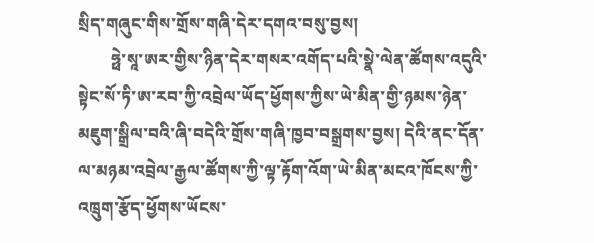སྲིད་གཞུང་གིས་གྲོས་གཞི་དེར་དགའ་བསུ་བྱས།
        ཧྥེ་སཱ་ཨར་གྱིས་ཉིན་དེར་གསར་འགོད་པའི་སྣེ་ལེན་ཚོགས་འདུའི་སྟེང་སོ་ཏི་ཨ་རབ་ཀྱི་འབྲེལ་ཡོད་ཕྱོགས་ཀྱིས་ཡེ་མིན་གྱི་ཉམས་ཉེན་མཇུག་སྒྲིལ་བའི་ཞི་བདེའི་གྲོས་གཞི་ཁྱབ་བསྒྲགས་བྱས། དེའི་ནང་དོན་ལ་མཉམ་འབྲེལ་རྒྱལ་ཚོགས་ཀྱི་ལྟ་རྟོག་འོག་ཡེ་མིན་མངའ་ཁོངས་ཀྱི་འཁྲུག་རྩོད་ཕྱོགས་ཡོངས་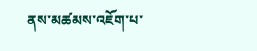ནས་མཚམས་འཇོག་པ་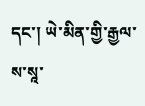དང་། ཡེ་མིན་གྱི་རྒྱལ་ས་སཱ་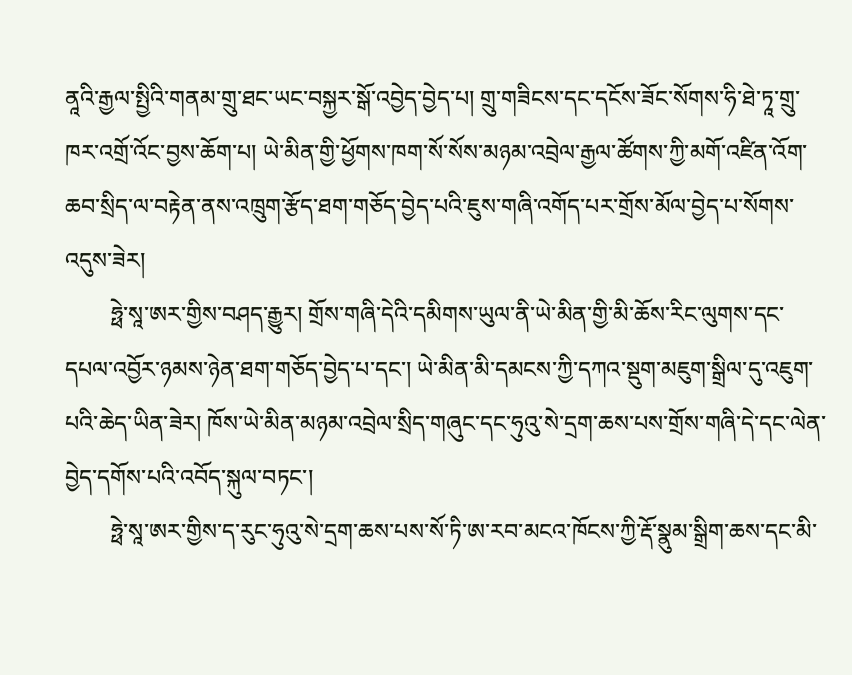ནཱའི་རྒྱལ་སྤྱིའི་གནམ་གྲུ་ཐང་ཡང་བསྐྱར་སྒོ་འབྱེད་བྱེད་པ། གྲུ་གཟིངས་དང་དངོས་ཟོང་སོགས་ཧི་ཐེ་ཏཱ་གྲུ་ཁར་འགྲོ་འོང་བྱས་ཆོག་པ། ཡེ་མིན་གྱི་ཕྱོགས་ཁག་སོ་སོས་མཉམ་འབྲེལ་རྒྱལ་ཚོགས་ཀྱི་མགོ་འཛིན་འོག་ཆབ་སྲིད་ལ་བརྟེན་ནས་འཁྲུག་རྩོད་ཐག་གཅོད་བྱེད་པའི་ཇུས་གཞི་འགོད་པར་གྲོས་མོལ་བྱེད་པ་སོགས་འདུས་ཟེར།
        ཧྥེ་སཱ་ཨར་གྱིས་བཤད་རྒྱུར། གྲོས་གཞི་དེའི་དམིགས་ཡུལ་ནི་ཡེ་མིན་གྱི་མི་ཆོས་རིང་ལུགས་དང་དཔལ་འབྱོར་ཉམས་ཉེན་ཐག་གཅོད་བྱེད་པ་དང་། ཡེ་མིན་མི་དམངས་ཀྱི་དཀའ་སྡུག་མཇུག་སྒྲིལ་དུ་འཇུག་པའི་ཆེད་ཡིན་ཟེར། ཁོས་ཡེ་མིན་མཉམ་འབྲེལ་སྲིད་གཞུང་དང་ཧུའུ་སེ་དྲག་ཆས་པས་གྲོས་གཞི་དེ་དང་ལེན་བྱེད་དགོས་པའི་འབོད་སྐུལ་བཏང་།
        ཧྥེ་སཱ་ཨར་གྱིས་ད་རུང་ཧུའུ་སེ་དྲག་ཆས་པས་སོ་ཏི་ཨ་རབ་མངའ་ཁོངས་ཀྱི་རྡོ་སྣུམ་སྒྲིག་ཆས་དང་མི་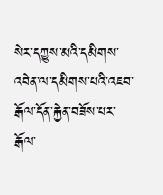སེར་དཀྱུས་མའི་དམིགས་འབེན་ལ་དམིགས་པའི་འཇབ་རྒོལ་དོན་རྐྱེན་བཟོས་པར་རྒོལ་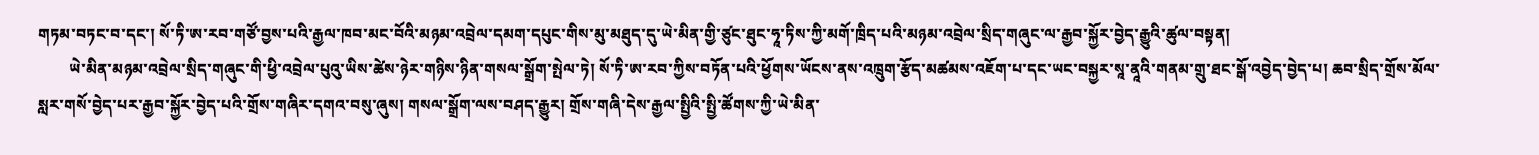གཏམ་བཏང་བ་དང་། སོ་ཏི་ཨ་རབ་གཙོ་བྱས་པའི་རྒྱལ་ཁབ་མང་བོའི་མཉམ་འབྲེལ་དམག་དཔུང་གིས་མུ་མཐུད་དུ་ཡེ་མིན་གྱི་ཙུང་ཐུང་ཧཱ་ཏིས་ཀྱི་མགོ་ཁྲིད་པའི་མཉམ་འབྲེལ་སྲིད་གཞུང་ལ་རྒྱབ་སྐྱོར་བྱེད་རྒྱུའི་ཚུལ་བསྟན།
        ཡེ་མིན་མཉམ་འབྲེལ་སྲིད་གཞུང་གི་ཕྱི་འབྲེལ་པུའུ་ཡིས་ཚེས་ཉེར་གཉིས་ཉིན་གསལ་སྒྲོག་སྤེལ་ཏེ། སོ་ཏི་ཨ་རབ་ཀྱིས་བཏོན་པའི་ཕྱོགས་ཡོངས་ནས་འཁྲུག་རྩོད་མཚམས་འཇོག་པ་དང་ཡང་བསྐྱར་སཱ་ནཱའི་གནམ་གྲུ་ཐང་སྒོ་འབྱེད་བྱེད་པ། ཆབ་སྲིད་གྲོས་མོལ་སླར་གསོ་བྱེད་པར་རྒྱབ་སྐྱོར་བྱེད་པའི་གྲོས་གཞིར་དགའ་བསུ་ཞུས། གསལ་སྒྲོག་ལས་བཤད་རྒྱུར། གྲོས་གཞི་དེས་རྒྱལ་སྤྱིའི་སྤྱི་ཚོགས་ཀྱི་ཡེ་མིན་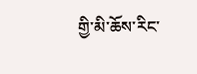གྱི་མི་ཆོས་རིང་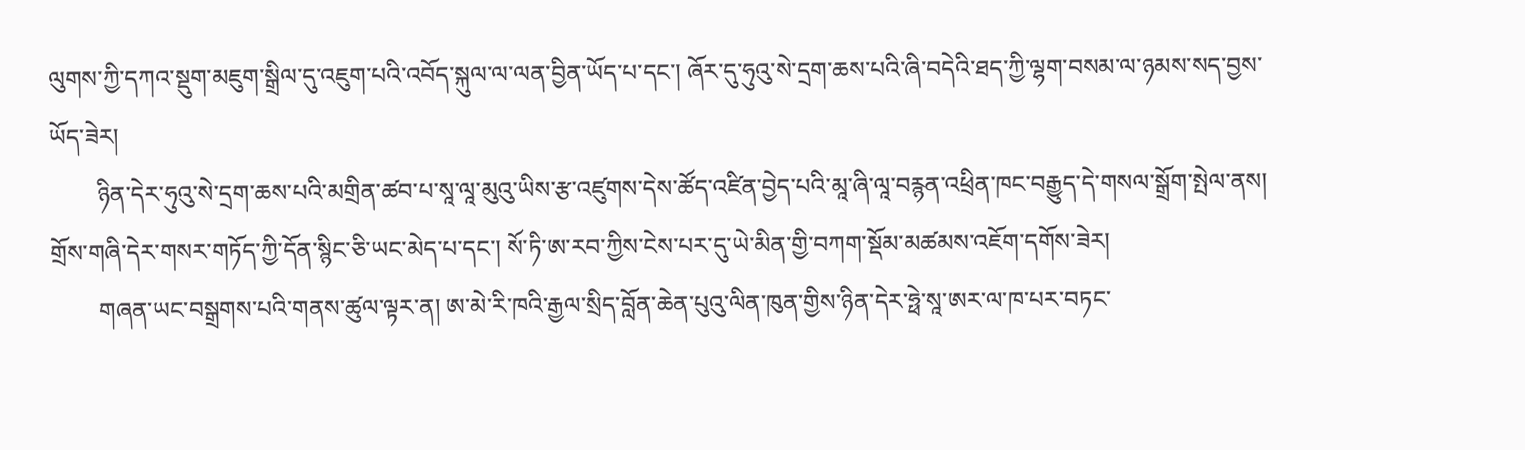ལུགས་ཀྱི་དཀའ་སྡུག་མཇུག་སྒྲིལ་དུ་འཇུག་པའི་འབོད་སྐུལ་ལ་ལན་བྱིན་ཡོད་པ་དང་། ཞོར་དུ་ཧུའུ་སེ་དྲག་ཆས་པའི་ཞི་བདེའི་ཐད་ཀྱི་ལྷག་བསམ་ལ་ཉམས་སད་བྱས་ཡོད་ཟེར།
        ཉིན་དེར་ཧུའུ་སེ་དྲག་ཆས་པའི་མགྲིན་ཚབ་པ་སཱ་ལཱ་མུའུ་ཡིས་རྩ་འཛུགས་དེས་ཚོད་འཛིན་བྱེད་པའི་མཱ་ཞི་ལཱ་བརྙན་འཕྲིན་ཁང་བརྒྱུད་དེ་གསལ་སྒྲོག་སྤེལ་ནས། གྲོས་གཞི་དེར་གསར་གཏོད་ཀྱི་དོན་སྙིང་ཅི་ཡང་མེད་པ་དང་། སོ་ཏི་ཨ་རབ་ཀྱིས་ངེས་པར་དུ་ཡེ་མིན་གྱི་བཀག་སྡོམ་མཚམས་འཇོག་དགོས་ཟེར།
        གཞན་ཡང་བསྒྲགས་པའི་གནས་ཚུལ་ལྟར་ན། ཨ་མེ་རི་ཁའི་རྒྱལ་སྲིད་བློན་ཆེན་པུའུ་ལིན་ཁུན་གྱིས་ཉིན་དེར་ཧྥེ་སཱ་ཨར་ལ་ཁ་པར་བཏང་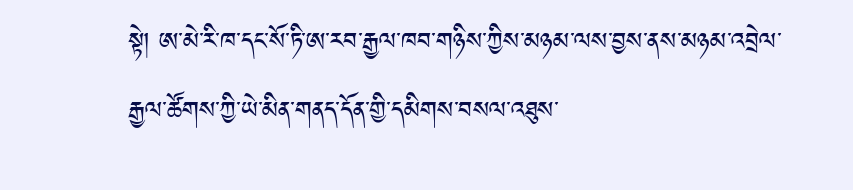སྟེ། ཨ་མེ་རི་ཁ་དང་སོ་ཏི་ཨ་རབ་རྒྱལ་ཁབ་གཉིས་ཀྱིས་མཉམ་ལས་བྱས་ནས་མཉམ་འབྲེལ་རྒྱལ་ཚོགས་ཀྱི་ཡེ་མིན་གནད་དོན་གྱི་དམིགས་བསལ་འཐུས་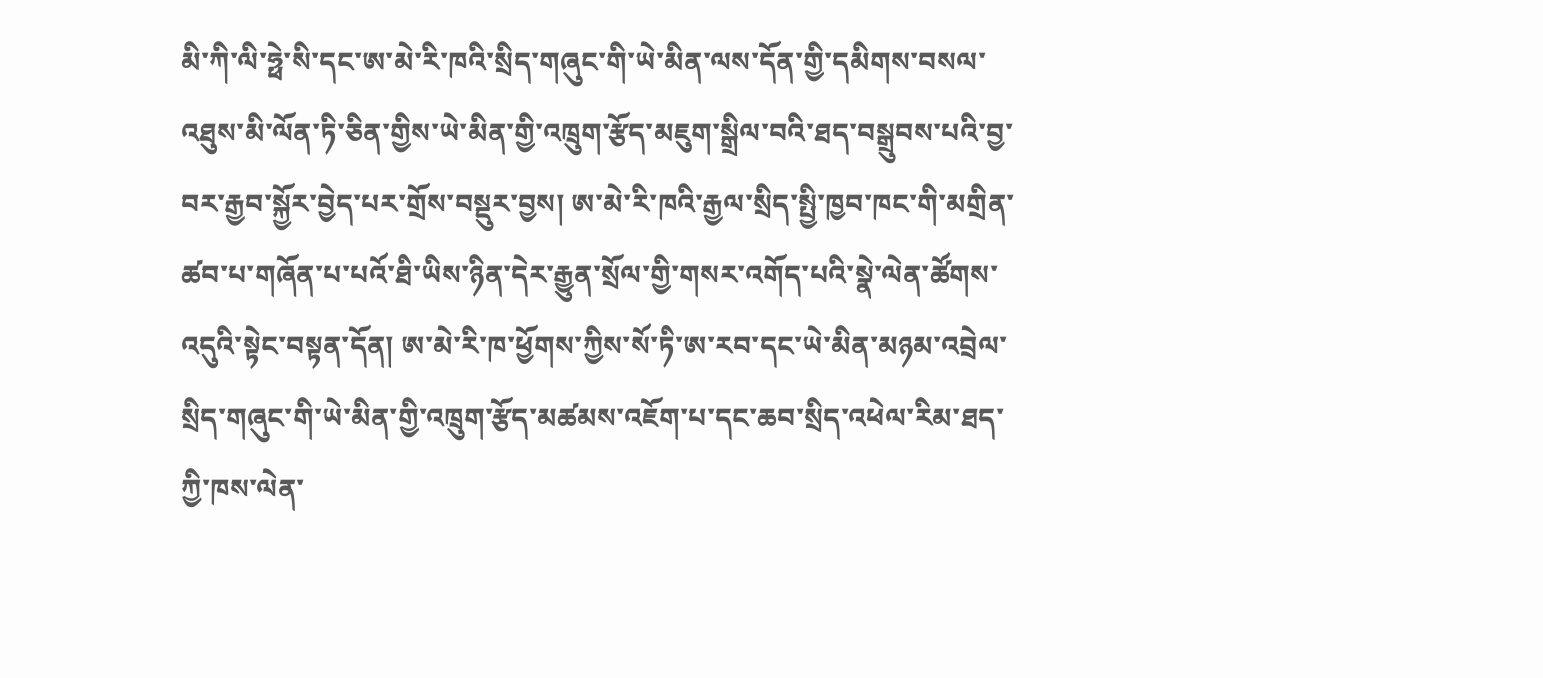མི་ཀི་ལི་ཧྥེ་སི་དང་ཨ་མེ་རི་ཁའི་སྲིད་གཞུང་གི་ཡེ་མིན་ལས་དོན་གྱི་དམིགས་བསལ་འཐུས་མི་ལོན་ཏི་ཅིན་གྱིས་ཡེ་མིན་གྱི་འཁྲུག་རྩོད་མཇུག་སྒྲིལ་བའི་ཐད་བསྒྲུབས་པའི་བྱ་བར་རྒྱབ་སྐྱོར་བྱེད་པར་གྲོས་བསྡུར་བྱས། ཨ་མེ་རི་ཁའི་རྒྱལ་སྲིད་སྤྱི་ཁྱབ་ཁང་གི་མགྲིན་ཚབ་པ་གཞོན་པ་པའོ་ཐི་ཡིས་ཉིན་དེར་རྒྱུན་སྲོལ་གྱི་གསར་འགོད་པའི་སྣེ་ལེན་ཚོགས་འདུའི་སྟེང་བསྟན་དོན། ཨ་མེ་རི་ཁ་ཕྱོགས་ཀྱིས་སོ་ཏི་ཨ་རབ་དང་ཡེ་མིན་མཉམ་འབྲེལ་སྲིད་གཞུང་གི་ཡེ་མིན་གྱི་འཁྲུག་རྩོད་མཚམས་འཇོག་པ་དང་ཆབ་སྲིད་འཕེལ་རིམ་ཐད་ཀྱི་ཁས་ལེན་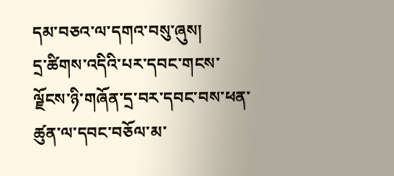དམ་བཅའ་ལ་དགའ་བསུ་ཞུས།
དྲ་ཚིགས་འདིའི་པར་དབང་གངས་ལྗོངས་ཉི་གཞོན་དྲ་བར་དབང་བས་ཕན་ཚུན་ལ་དབང་བཅོལ་མ་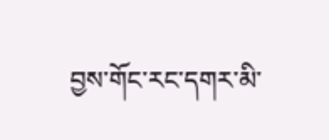བྱས་གོང་རང་དགར་མི་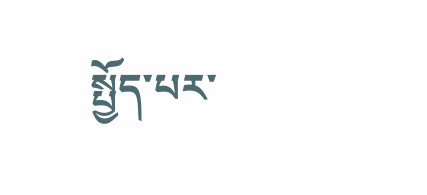སྤྱོད་པར་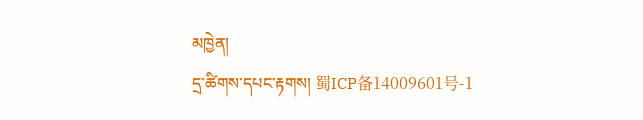མཁྱེན།
དྲ་ཚིགས་དཔང་རྟགས། 蜀ICP备14009601号-1